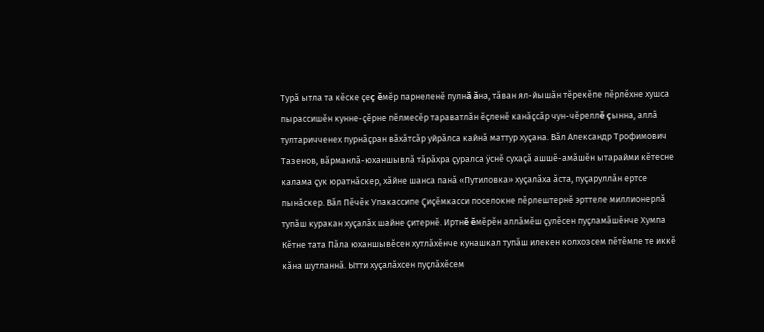Турă ытла та кĕске çеç ĕмĕр парнеленĕ пулнă ăна, тăван ял-йышăн тĕрекĕпе пĕрлĕхне хушса пырассишĕн кунне-çĕрне пĕлмесĕр тараватлăн ĕçленĕ канăçсăр чун-чĕреллĕ çынна, аллă тултаричченех пурнăçран вăхăтсăр уйрăлса кайнă маттур хуçана. Вăл Александр Трофимович Тазенов, вăрманлă-юханшывлă тăрăхра çуралса ÿснĕ сухаçă ашшĕ-амăшĕн ытарайми кĕтесне калама çук юратнăскер, хăйне шанса панă «Путиловка» хуçалăха ăста, пуçаруллăн ертсе пынăскер. Вăл Пĕчĕк Упакассипе Çиçĕмкасси поселокне пĕрлештернĕ эрттеле миллионерлă тупăш куракан хуçалăх шайне çитернĕ. Иртнĕ ĕмĕрĕн аллăмĕш çулĕсен пуçламăшĕнче Хумпа Кĕтне тата Пăла юханшывĕсен хутлăхĕнче кунашкал тупăш илекен колхозсем пĕтĕмпе те иккĕ кăна шутланнă. Ытти хуçалăхсен пуçлăхĕсем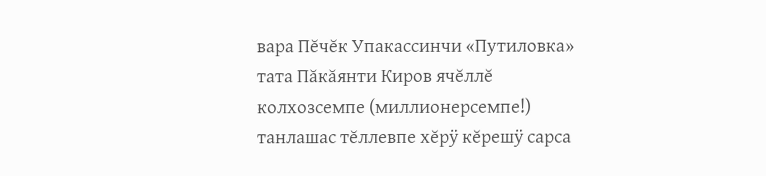вара Пĕчĕк Упакассинчи «Путиловка» тата Пăкăянти Киров ячĕллĕ колхозсемпе (миллионерсемпе!) танлашас тĕллевпе хĕрÿ кĕрешÿ сарса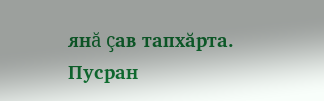янă çав тапхăрта.
Пусран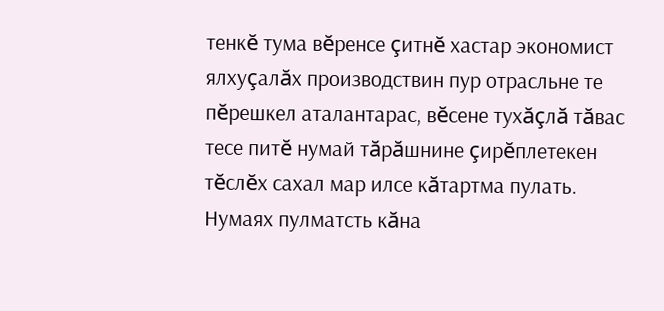тенкĕ тума вĕренсе çитнĕ хастар экономист ялхуçалăх производствин пур отрасльне те пĕрешкел аталантарас, вĕсене тухăçлă тăвас тесе питĕ нумай тăрăшнине çирĕплетекен тĕслĕх сахал мар илсе кăтартма пулать. Нумаях пулматсть кăна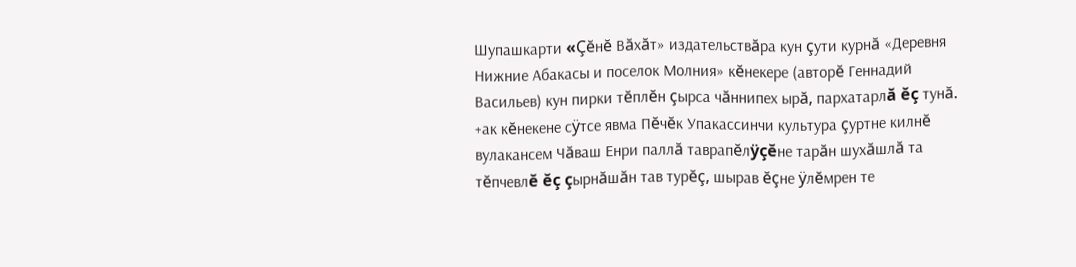Шупашкарти «Çĕнĕ Вăхăт» издательствăра кун çути курнă «Деревня Нижние Абакасы и поселок Молния» кĕнекере (авторĕ Геннадий Васильев) кун пирки тĕплĕн çырса чăннипех ырă, пархатарлă ĕç тунă. +ак кĕнекене сÿтсе явма Пĕчĕк Упакассинчи культура çуртне килнĕ вулакансем Чăваш Енри паллă таврапĕлÿçĕне тарăн шухăшлă та тĕпчевлĕ ĕç çырнăшăн тав турĕç, шырав ĕçне ÿлĕмрен те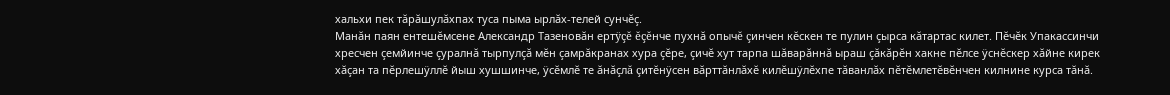хальхи пек тăрăшулăхпах туса пыма ырлăх-телей сунчĕç.
Манăн паян ентешĕмсене Александр Тазеновăн ертÿçĕ ĕçĕнче пухнă опычĕ çинчен кĕскен те пулин çырса кăтартас килет. Пĕчĕк Упакассинчи хресчен çемйинче çуралнă тырпулçă мĕн çамрăкранах хура çĕре, çичĕ хут тарпа шăварăннă ыраш çăкăрĕн хакне пĕлсе ÿснĕскер хăйне кирек хăçан та пĕрлешÿллĕ йыш хушшинче, ÿсĕмлĕ те ăнăçлă çитĕнÿсен вăрттăнлăхĕ килĕшÿлĕхпе тăванлăх пĕтĕмлетĕвĕнчен килнине курса тăнă.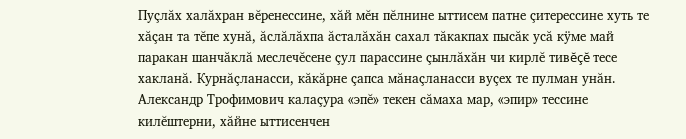Пуçлăх халăхран вĕренессине, хăй мĕн пĕлнине ыттисем патне çитерессине хуть те хăçан та тĕпе хунă, ăслăлăхпа ăсталăхăн сахал тăкакпах пысăк усă кÿме май паракан шанчăклă меслечĕсене çул парассине çынлăхăн чи кирлĕ тивĕçĕ тесе хакланă. Курнăçланасси, кăкăрне çапса мăнаçланасси вуçех те пулман унăн. Александр Трофимович калаçура «эпĕ» текен сăмаха мар, «эпир» тессине килĕштерни, хăйне ыттисенчен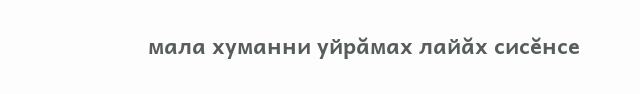мала хуманни уйрăмах лайăх сисĕнсе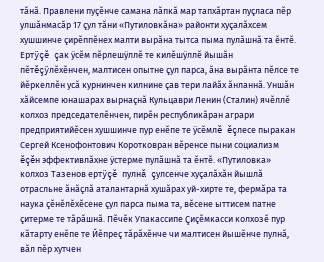тăнă. Правлени пуçĕнче самана лăпкă мар тапхăртан пуçласа пĕр улшăнмасăр 17 çул тăни «Путиловкăна» районти хуçалăхсем хушшинче çирĕппĕнех малти вырăна тытса пыма пулăшнă та ĕнтĕ. Ертÿçĕ çак ÿсĕм пĕрлешÿллĕ те килĕшÿллĕ йышăн пĕтĕçÿлĕхĕнчен, малтисен опытне çул парса, ăна вырăнта пĕлсе те йĕркеллĕн усă курнинчен килнине çав тери лайăх ăнланнă. Уншăн хăйсемпе юнашарах вырнаçнă Кульцаври Ленин (Сталин) ячĕллĕ колхоз председателĕнчен, пирĕн республикăран аграри предприятийĕсен хушшинче пур енĕпе те ÿсĕмлĕ ĕçлесе пыракан Сергей Ксенофонтович Коротковран вĕренсе пыни социализм ĕçĕн эффективлăхне ÿстерме пулăшнă та ĕнтĕ. «Путиловка» колхоз Тазенов ертÿçĕ пулнă çулсенче хуçалăхăн йышлă отрасльне ăнăçлă аталантарнă хушăрах уй-хирте те, фермăра та наука çĕнĕлĕхĕсене çул парса пыма та, вĕсене ыттисем патне çитерме те тăрăшнă. Пĕчĕк Упакассипе Çиçĕмкасси колхозĕ пур кăтарту енĕпе те Йĕпреç тăрăхĕнче чи малтисен йышĕнче пулнă, вăл пĕр хутчен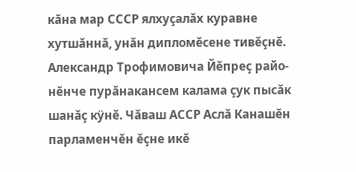кăна мар СССР ялхуçалăх куравне хутшăннă, унăн дипломĕсене тивĕçнĕ.
Александр Трофимовича Йĕпреç райо-нĕнче пурăнакансем калама çук пысăк шанăç кÿнĕ. Чăваш АССР Аслă Канашĕн парламенчĕн ĕçне икĕ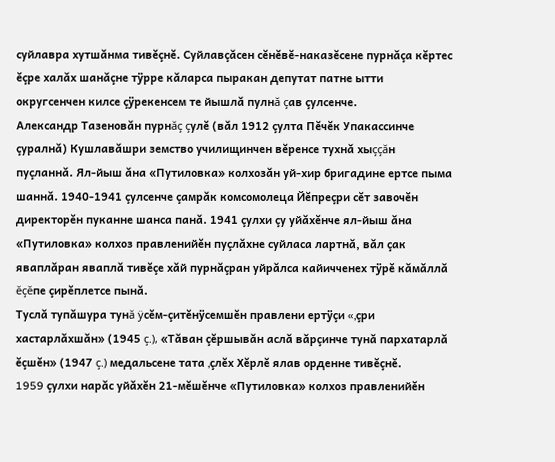суйлавра хутшăнма тивĕçнĕ. Суйлавçăсен сĕнĕвĕ-наказĕсене пурнăçа кĕртес ĕçре халăх шанăçне тÿрре кăларса пыракан депутат патне ытти округсенчен килсе çÿрекенсем те йышлă пулнă çав çулсенче.
Александр Тазеновăн пурнăç çулĕ (вăл 1912 çулта Пĕчĕк Упакассинче çуралнă) Кушлавăшри земство училищинчен вĕренсе тухнă хыççăн пуçланнă. Ял-йыш ăна «Путиловка» колхозăн уй-хир бригадине ертсе пыма шаннă. 1940-1941 çулсенче çамрăк комсомолеца Йĕпреçри сĕт завочĕн директорĕн пуканне шанса панă. 1941 çулхи çу уйăхĕнче ял-йыш ăна «Путиловка» колхоз правленийĕн пуçлăхне суйласа лартнă, вăл çак яваплăран яваплă тивĕçе хăй пурнăçран уйрăлса кайичченех тÿрĕ кăмăллă ĕçĕпе çирĕплетсе пынă.
Туслă тупăшура тунă ÿсĕм-çитĕнÿсемшĕн правлени ертÿçи «,çри хастарлăхшăн» (1945 ç.), «Тăван çĕршывăн аслă вăрçинче тунă пархатарлă ĕçшĕн» (1947 ç.) медальсене тата ,çлĕх Хĕрлĕ ялав орденне тивĕçнĕ.
1959 çулхи нарăс уйăхĕн 21-мĕшĕнче «Путиловка» колхоз правленийĕн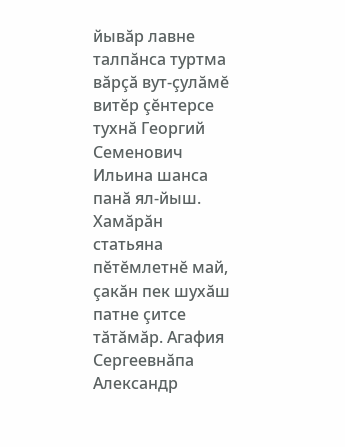йывăр лавне талпăнса туртма вăрçă вут-çулăмĕ витĕр çĕнтерсе тухнă Георгий Семенович Ильина шанса панă ял-йыш.
Хамăрăн статьяна пĕтĕмлетнĕ май, çакăн пек шухăш патне çитсе тăтăмăр. Агафия Сергеевнăпа Александр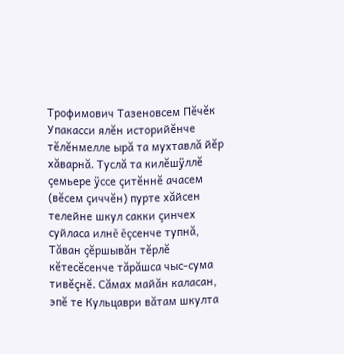Трофимович Тазеновсем Пĕчĕк Упакасси ялĕн историйĕнче тĕлĕнмелле ырă та мухтавлă йĕр хăварнă. Туслă та килĕшÿллĕ çемьере ÿссе çитĕннĕ ачасем (вĕсем çиччĕн) пурте хăйсен телейне шкул сакки çинчех суйласа илнĕ ĕçсенче тупнă, Тăван çĕршывăн тĕрлĕ кĕтесĕсенче тăрăшса чыс-сума тивĕçнĕ. Сăмах майăн каласан, эпĕ те Кульцаври вăтам шкулта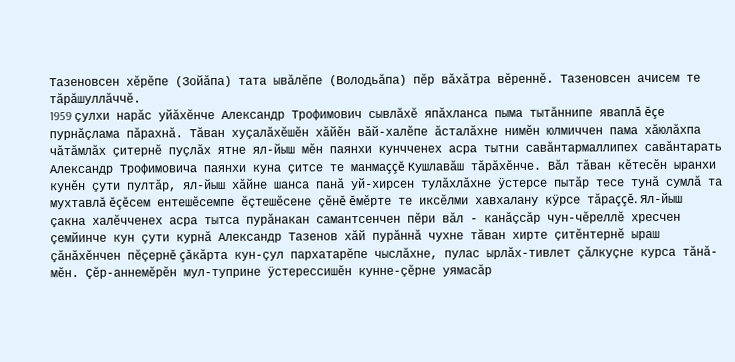Тазеновсен хĕрĕпе (Зойăпа) тата ывăлĕпе (Володьăпа) пĕр вăхăтра вĕреннĕ. Тазеновсен ачисем те тăрăшуллăччĕ.
1959 çулхи нарăс уйăхĕнче Александр Трофимович сывлăхĕ япăхланса пыма тытăннипе яваплă ĕçе пурнăçлама пăрахнă. Тăван хуçалăхĕшĕн хăйĕн вăй-халĕпе ăсталăхне нимĕн юлмиччен пама хăюлăхпа чăтăмлăх çитернĕ пуçлăх ятне ял-йыш мĕн паянхи кунчченех асра тытни савăнтармаллипех савăнтарать
Александр Трофимовича паянхи куна çитсе те манмаççĕ Кушлавăш тăрăхĕнче. Вăл тăван кĕтесĕн ыранхи кунĕн çути пултăр, ял-йыш хăйне шанса панă уй-хирсен тулăхлăхне ÿстерсе пытăр тесе тунă сумлă та мухтавлă ĕçĕсем ентешĕсемпе ĕçтешĕсене çĕнĕ ĕмĕрте те иксĕлми хавхалану кÿрсе тăраççĕ. Ял-йыш çакна халĕчченех асра тытса пурăнакан самантсенчен пĕри вăл - канăçсăр чун-чĕреллĕ хресчен çемйинче кун çути курнă Александр Тазенов хăй пурăннă чухне тăван хирте çитĕнтернĕ ыраш çăнăхĕнчен пĕçернĕ çăкăрта кун-çул пархатарĕпе чыслăхне, пулас ырлăх-тивлет çăлкуçне курса тăнă-мĕн. Çĕр-аннемĕрĕн мул-туприне ÿстерессишĕн кунне-çĕрне уямасăр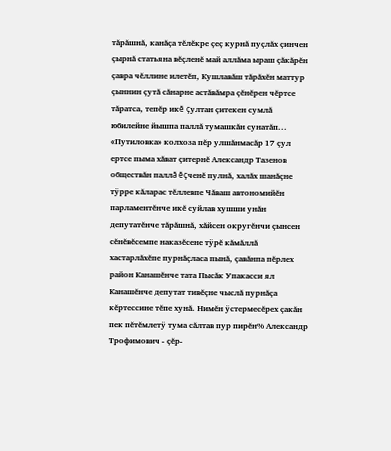тăрăшнă, канăçа тĕлĕкре çеç курнă пуçлăх çинчен çырнă статьяна вĕçленĕ май аллăма ыраш çăкăрĕн çавра чĕллине илетĕп, Кушлавăш тăрăхĕн маттур çыннин çутă сăнарне астăвăмра çĕнĕрен чĕртсе тăратса, тепĕр икĕ çултан çитекен сумлă юбилейне йышпа паллă тумашкăн сунатăп...
«Путиловка» колхоза пĕр улшăнмасăр 17 çул ертсе пыма хăват çитернĕ Александр Тазенов обществăн паллă ĕçченĕ пулнă, халăх шанăçне тÿрре кăларас тĕллевпе Чăваш автономийĕн парламентĕнче икĕ суйлав хушши унăн депутатĕнче тăрăшнă, хăйсен округĕнчи çынсен сĕнĕвĕсемпе наказĕсене тÿрĕ кăмăллă хастарлăхĕпе пурнăçласа пынă, çавăнпа пĕрлех район Канашĕнче тата Пысăк Упакасси ял Канашĕнче депутат тивĕçне чыслă пурнăçа кĕртессине тĕпе хунă. Нимĕн ÿстермесĕрех çакăн пек пĕтĕмлетÿ тума сăлтав пур пирĕн% Александр Трофимович - çĕр-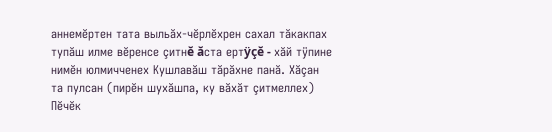аннемĕртен тата выльăх-чĕрлĕхрен сахал тăкакпах тупăш илме вĕренсе çитнĕ ăста ертÿçĕ - хăй тÿпине нимĕн юлмичченех Кушлавăш тăрăхне панă. Хăçан та пулсан (пирĕн шухăшпа, ку вăхăт çитмеллех) Пĕчĕк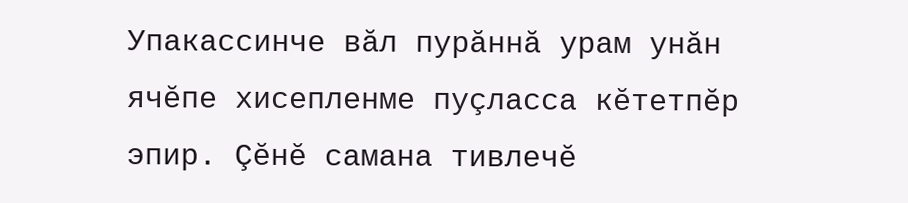Упакассинче вăл пурăннă урам унăн ячĕпе хисепленме пуçласса кĕтетпĕр эпир. Çĕнĕ самана тивлечĕ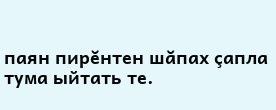паян пирĕнтен шăпах çапла тума ыйтать те.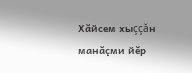Хăйсем хыççăн манăçми йĕр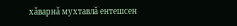хăварнă мухтавлă ентешсен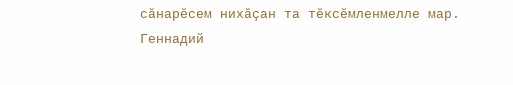сăнарĕсем нихăçан та тĕксĕмленмелле мар.
Геннадий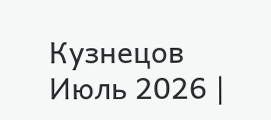Кузнецов
Июль 2026 |